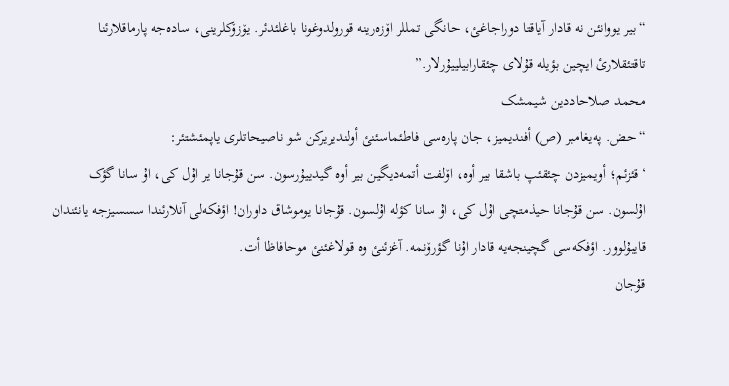“بیر یووانئن نە قادار آیاقتا دوراجاغئ، حانگی تمللر اۆزەرینە قورولدوغونا باغلئدئر. یۆزۆکلرینی، سادەجە پارماقلارئنا تاقتئقلارئ ایچین بؤیلە قۇلای چئقارابیلییۇرلار.”
محمد صلاحاددین شیمشک
“حض. پەیغامبر (ص) أفندیمیز، جان پارەسی فاطئماسئنئ أولندیریرکن شو ناصیحاتلری یاپمئشتئر:
‘قئزئم؛ أویمیزدن چئقئپ باشقا بیر أوە، اۆلفت أتمەدیگین بیر أوە گیدییۇرسون. سن قۇجانا یر اۇل کی، اۇ سانا گؤک اۇلسون. سن قۇجانا حیذمتچی اۇل کی، اۇ سانا کؤلە اۇلسون. قۇجانا یوموشاق داوران! اؤفکەلی آنلارئندا سسسیزجە یانئندان قایبۇلوور. اؤفکەسی گچینجەیە قادار اۇنا گؤرۆنمە. آغزئنئ وە قولاغئنئ موحافاظا أت.
قۇجان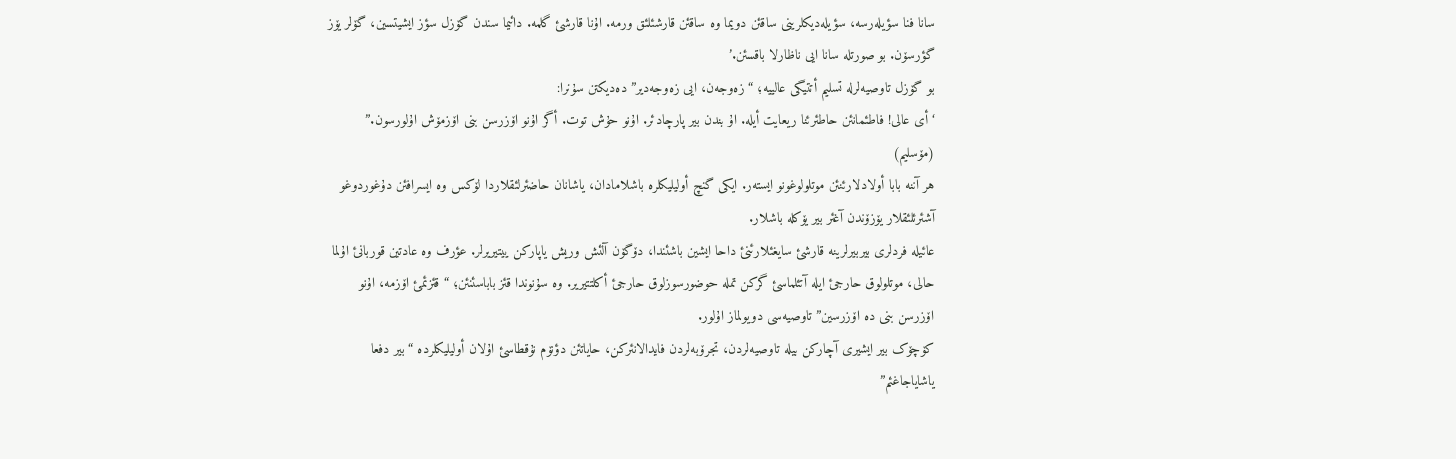سانا فنا سؤیلەرسە، سؤیلەدیکلرینی ساقئن دویما وە ساقئن قارشئلئق ورمە. اۇنا قارشئ گلمە. دائیما سندن گۆزل سؤز ایشیتسین، گۆلر یۆز گؤرسۆن. بو صورتلە سانا ایی ناظارلا باقسئن.’
بو گۆزل تاوصیەلرلە تسلیم أتتیگی عالییە؛ “زەوجەن، ایی زەوجەدیر” دەدیکتن سۇنرا:
‘أی عالی! فاطئمانئن حاطئرئنا ریعایت أیلە. اۇ بندن بیر پارچادئر. اۇنو حۇش توت. أگر اۇنو اۆزرسن بنی اۆزمۆش اۇلورسون.” (مۆسلیم)
هر آننە بابا أولادلارئنئن موتلولوغونو ایستەر. ایکی گنچ أولیلیکلرە باشلامادان، یاشانان حاضئرلئقلاردا لۆکس وە ایسرافئن دۇغوردوغو آشئرئلئقلار یۆزۆندن آغئر بیر یۆکلە باشلار.
عائیلە فردلری بیربیرلرینە قارشئ سایغئلارئنئ داحا ایشین باشئندا، دۆگۆن آلئش وریش یاپارکن ییتیریرلر. عؤرف وە عادتین قوربانئ اۇلما حالی، موتلولوق حارجئ ایلە آتئلماسئ گرکن تملە حوضورسوزلوق حارجئ أکلتتیریر. وە سۇنوندا قئز باباسئنئن؛ “قئزئمئ اۆزمە، اۇنو اۆزرسن بنی دە اۆزرسین” تاوصیەسی دویولماز اۇلور.
کۆچۆک بیر ایشیری آچارکن بیلە تاوصیەلردن، تجرۆبەلردن فایدالانئرکن، حایاتئن دؤنۆم نۇقطاسئ اۇلان أولیلیکلردە “بیر دفعا یاشایاجاغئم”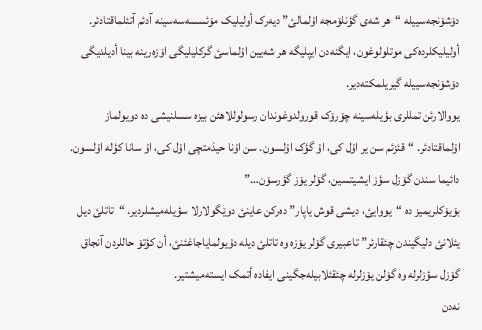دۆشۆنجەسییلە “هر شەی گؤنلۆمجە اۇلمالئ” دیەرک أولیلیک مۆئسسەسەسینە آدئم آتئلماقتادئر.
أولیلیکلردەکی موتلولوغون، ایگنەدن ایپلیگە هر شەیین اۇلماسئ گرکلیلیگی اۆزەرینە بینا أدیلدیگی دۆشۆنجەسییلە گیریلمکتەدیر.
یووالارئن تمللری بؤیلەسینە چۆرۆک قورولدوغوندان رسولوللاهئن بیزە سسلنیشی دە دویولماز اۇلماقتادئر. “قئزئم سن یر اۇل کی، اۇ گؤک اۇلسون. سن اۇنا حیذمتچی اۇل کی، اۇ سانا کؤلە اۇلسون. دائیما سندن گۆزل سؤز ایشیتسین، گۆلر یۆز گؤرسۆن…”
بۆیۆکلریمیز دە “یووایئ، دیشی قوش یاپار” دەرکن عاینئ دوێگولارلا سؤیلەمیشلردیر. “تاتلئ دیل یئلانئ دلیگیندن چئقارئر” تاعبیری گۆلر یۆزە وە تاتلئ دیلە دۇیولمایاجاغئنئ، أن کؤتۆ حاللردن آنجاق گۆزل سؤزلرلە وە گۆلن یۆزلرلە چئقئلابیلەجگینی ایفادە أتمک ایستەمیشتیر.
نەدن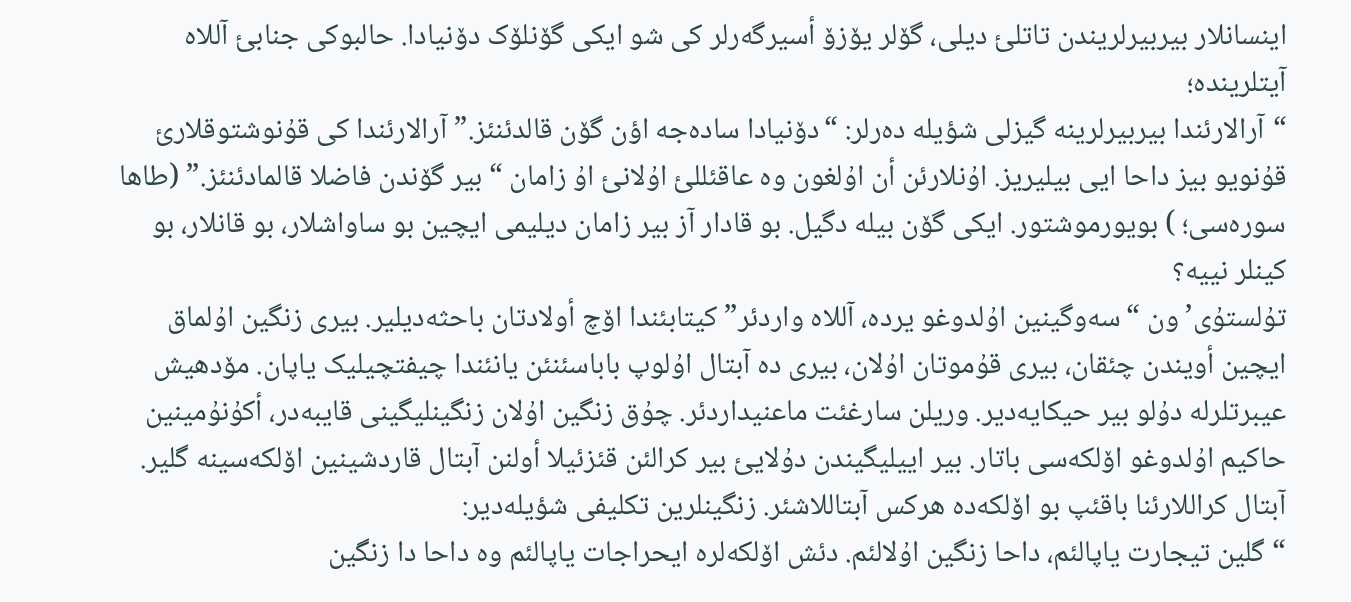اینسانلار بیربیرلریندن تاتلئ دیلی، گۆلر یۆزۆ أسیرگەرلر کی شو ایکی گۆنلۆک دۆنیادا. حالبوکی جنابئ آللاە آیتلریندە؛
“آرالارئندا بیربیرلرینە گیزلی شؤیلە دەرلر: “دۆنیادا سادەجە اؤن گۆن قالدئنئز.” آرالارئندا کی قۇنوشتوقلارئ قۇنویو بیز داحا ایی بیلیریز. اۇنلارئن أن اۇلغون وە عاقئللئ اۇلانئ اۇ زامان “بیر گۆندن فاضلا قالمادئنئز.” (طاها سورەسی؛ ) بویورموشتور. ایکی گۆن بیلە دگیل. بو قادار آز بیر زامان دیلیمی ایچین بو ساواشلار، بو قانلار، بو کینلر نییە؟
تۇلستۇی’ون “سەوگینین اۇلدوغو یردە، آللاە واردئر” کیتابئندا اۆچ أولادتان باحثەدیلیر. بیری زنگین اۇلماق ایچین أویندن چئقان، بیری قۇموتان اۇلان، بیری دە آبتال اۇلوپ باباسئنئن یانئندا چیفتچیلیک یاپان. مۆدهیش عیبرتلرلە دۇلو بیر حیکایەدیر. وریلن سارغئت ماعنیداردئر. چۇق زنگین اۇلان زنگینلیگینی قایبەدر، أکۇنۇمینین حاکیم اۇلدوغو اۆلکەسی باتار. بیر اییلیگیندن دۇلایئ بیر کرالئن قئزئیلا أولنن آبتال قاردشینین اۆلکەسینە گلیر. آبتال کراللارئنا باقئپ بو اۆلکەدە هرکس آبتاللاشئر. زنگینلرین تکلیفی شؤیلەدیر:
“گلین تیجارت یاپالئم، داحا زنگین اۇلالئم. دئش اۆلکەلرە ایحراجات یاپالئم وە داحا دا زنگین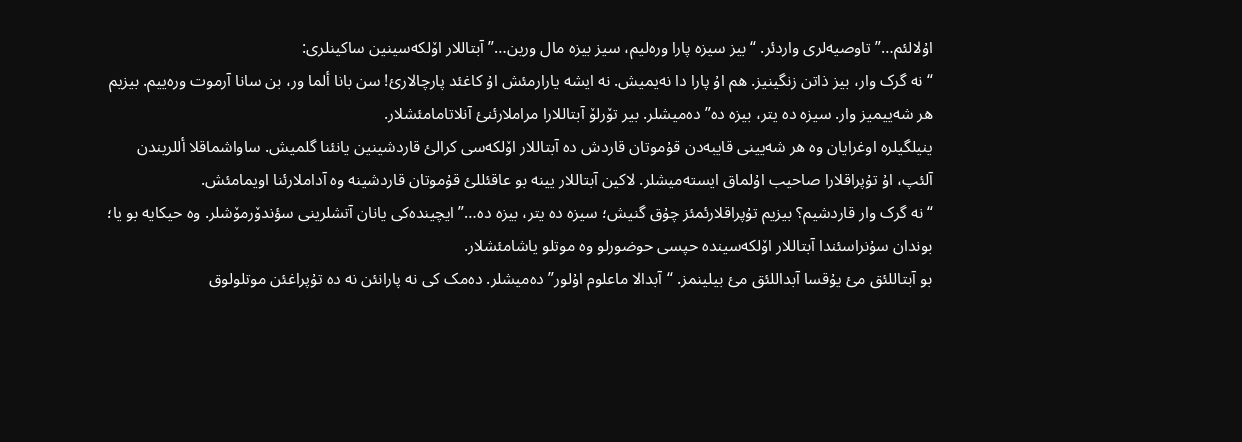اۇلالئم…” تاوصیەلری واردئر. “بیز سیزە پارا ورەلیم، سیز بیزە مال ورین…” آبتاللار اۆلکەسینین ساکینلری:
“نە گرک وار، بیز ذاتن زنگینیز. هم اۇ پارا دا نەیمیش. نە ایشە یارارمئش اۇ کاغئد پارچالارئ! سن بانا ألما ور، بن سانا آرموت ورەییم. بیزیم هر شەییمیز وار. سیزە دە یتر، بیزە دە” دەمیشلر. بیر تۆرلۆ آبتاللارا مراملارئنئ آنلاتامامئشلار.
ینیلگیلرە اوغرایان وە هر شەیینی قایبەدن قۇموتان قاردش دە آبتاللار اۆلکەسی کرالئ قاردشینین یانئنا گلمیش. ساواشماقلا أللریندن آلئپ، اۇ تۇپراقلارا صاحیب اۇلماق ایستەمیشلر. لاکین آبتاللار یینە بو عاقئللئ قۇموتان قاردشینە وە آداملارئنا اویمامئش.
“نە گرک وار قاردشیم؟ بیزیم تۇپراقلارئمئز چۇق گنیش؛ سیزە دە یتر، بیزە دە…” ایچیندەکی یانان آتشلرینی سؤندۆرمۆشلر. وە حیکایە بو یا؛ بوندان سۇنراسئندا آبتاللار اۆلکەسیندە حپسی حوضورلو وە موتلو یاشامئشلار.
بو آبتاللئق مئ یۇقسا آبداللئق مئ بیلینمز. “آبدالا ماعلوم اۇلور” دەمیشلر. دەمک کی نە پارانئن نە دە تۇپراغئن موتلولوق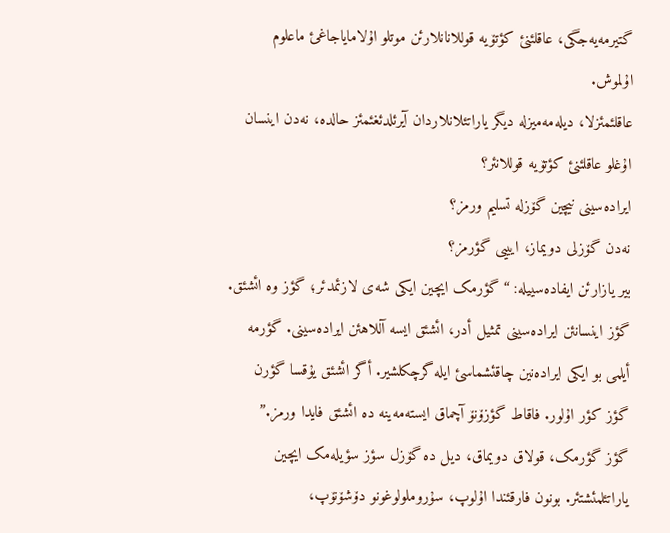گتیرمەیەجگی، عاقلئنئ کؤتۆیە قوللانانلارئن موتلو اۇلامایاجاغئ ماعلوم اۇلموش.
عاقلئمئزلا، دیلەمەمیزلە دیگر یاراتئلانلاردان آیرئلدئغئمئز حالدە، نەدن اینسان اۇغلو عاقلئنئ کؤتۆیە قوللانئر؟
ایرادەسینی نیچین گۆزلە تسلیم ورمز؟
نەدن گۆزلی دویماز، ایییی گؤرمز؟
بیر یازارئن ایفادەسییلە: “گؤرمک ایچین ایکی شەی لازئمدئر؛ گؤز وە ائشئق. گؤز اینسانئن ایرادەسینی تمثیل أدر، ائشئق ایسە آللاهئن ایرادەسینی. گؤرمە أیلمی بو ایکی ایرادەنین چاقئشماسئ ایلە گرچکلشیر. أگر ائشئق یۇقسا گؤرن گؤز کؤر اۇلور. فاقاط گؤزۆنۆ آچماق ایستەمەینە دە ائشئق فایدا ورمز.”
گؤز گؤرمک، قولاق دویماق، دیل دە گۆزل سؤز سؤیلەمک ایچین یاراتئلمئشتئر. بونون فارقئندا اۇلوپ، سۇروملولوغونو دۆشۆنۆپ،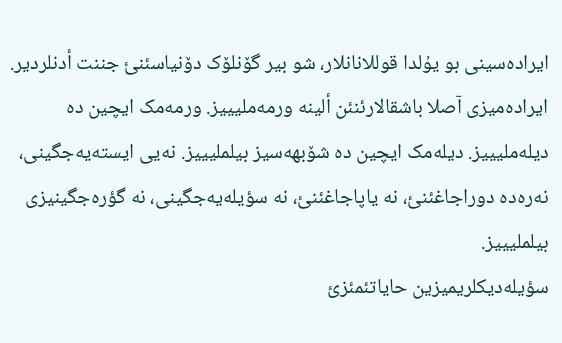ایرادەسینی بو یۇلدا قوللانانلار، شو بیر گۆنلۆک دۆنیاسئنئ جننت أدنلردیر.
ایرادەمیزی آصلا باشقالارئنئن ألینە ورمەملیییز. ورمەمک ایچین دە دیلەملیییز. دیلەمک ایچین دە شۆبهەسیز بیلملیییز. نەیی ایستەیەجگینی، نەرەدە دوراجاغئنئ، نە یاپاجاغئنئ، نە سؤیلەیەجگینی، نە گؤرەجگینیزی بیلملیییز.
سؤیلەدیکلریمیزین حایاتئمئزئ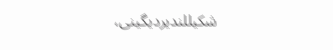شکیللندیردیگینی،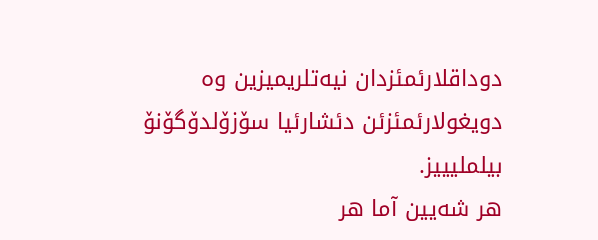دوداقلارئمئزدان نیەتلریمیزین وە دویغولارئمئزئن دئشارئیا سۆزۆلدۆگۆنۆ بیلملیییز.
هر شەیین آما هر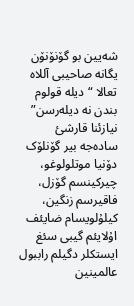شەیین بو گۆنۆنۆن یگانە صاحیبی آللاە تعالا “دیلە قولوم بندن نە دیلەرسن” نیازئنا قارشئ سادەجە بیر گۆنلۆک دۆنیا موتلولوغو، چیرکینسم گۆزل، فاقیرسم زنگین، کیلۇلویسام ضایئف اۇلایئم گیبی سئغ ایستکلر دگیلم راببول عالمینین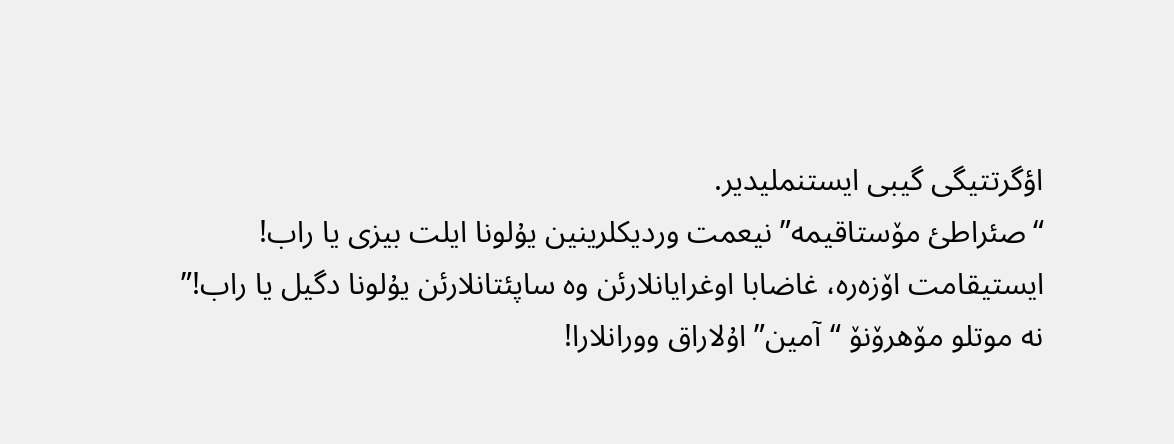اؤگرتتیگی گیبی ایستنملیدیر.
“صئراطئ مۆستاقیمە” نیعمت وردیکلرینین یۇلونا ایلت بیزی یا راب!
ایستیقامت اۆزەرە، غاضابا اوغرایانلارئن وە ساپئتانلارئن یۇلونا دگیل یا راب!”
نە موتلو مۆهرۆنۆ “آمین” اۇلاراق وورانلارا!